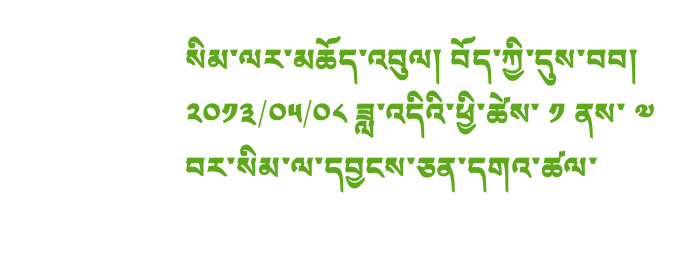སིམ་ལར་མཆོད་འབུལ། བོད་ཀྱི་དུས་བབ། ༢༠༡༣/༠༥/༠༨ ཟླ་འདིའི་ཕྱི་ཚེས་ ༡ ནས་ ༧ བར་སིམ་ལ་དབྱངས་ཅན་དགའ་ཚལ་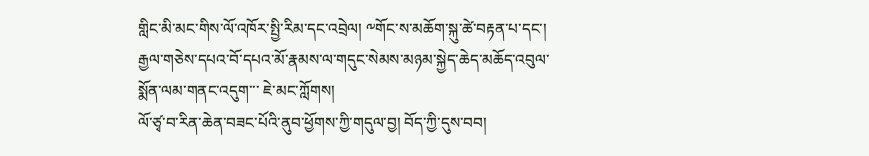གླིང་མི་མང་གིས་ལོ་འཁོར་སྤྱི་རིམ་དང་འབྲེལ། ༸གོང་ས་མཆོག་སྐུ་ཚེ་བརྟན་པ་དང་། རྒྱལ་གཅེས་དཔའ་བོ་དཔའ་མོ་རྣམས་ལ་གདུང་སེམས་མཉམ་སྐྱེད་ཆེད་མཆོད་འབུལ་སྨོན་ལམ་གནང་འདུག་་་ ཇེ་མང་ཀློགས།
ལོ་ཙྭ་བ་རིན་ཆེན་བཟང་པོའི་ནུབ་ཕྱོགས་ཀྱི་གདུལ་བྱ། བོད་ཀྱི་དུས་བབ།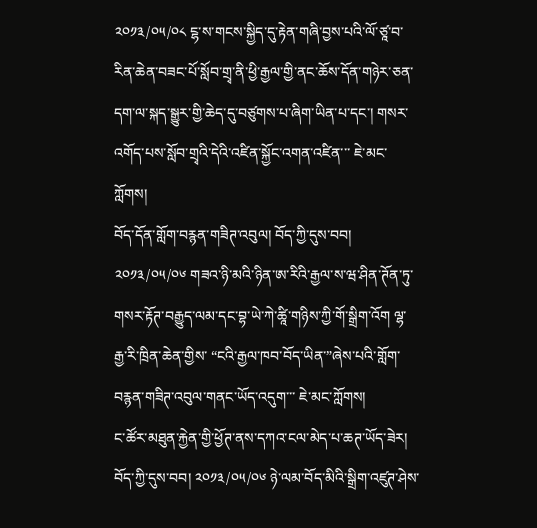༢༠༡༣/༠༥/༠༨ ངྷ་ས་གངས་སྐྱིད་དུ་རྟེན་གཞི་བྱས་པའི་ལོ་ཙཱ་བ་རིན་ཆེན་བཟང་པོ་སློབ་གྲྭ་ནི་ཕྱི་རྒྱལ་གྱི་ནང་ཆོས་དོན་གཉེར་ཅན་དག་ལ་སྐད་སྒྱུར་གྱི་ཆེད་དུ་བཙུགས་པ་ཞིག་ཡིན་པ་དང་། གསར་འགོད་པས་སློབ་གྲྭའི་དེའི་འཛིན་སྐྱོང་འགན་འཛིན་་་ ཇེ་མང་ཀློགས།
བོད་དོན་གློག་བརྙན་གཟིཊ་འབུལ། བོད་ཀྱི་དུས་བབ། ༢༠༡༣/༠༥/༠༦ གཟའ་ཉི་མའི་ཉིན་ཨ་རིའི་རྒྱལ་ས་ཝ་ཤིན་ཊོན་ཏུ་གསར་རྟོཊ་བརྒྱུད་ལམ་དང་བྷ་ཡེ་ཀེ་ཚཱི་གཉིས་ཀྱི་གོ་སྒྲིག་འོག ལྷ་རྒྱ་རི་ཁྲིན་ཆེན་གྱིས་ “ངའི་རྒྱལ་ཁབ་བོད་ཡིན་”ཞེས་པའི་གློག་བརྙན་གཟིཊ་འབུལ་གནང་ཡོད་འདུག་་་ ཇེ་མང་ཀློགས།
ང་ཚོར་མཐུན་རྐྱེན་གྱི་ཕྱོཊ་ནས་དཀའ་ངལ་མེད་པ་ཆཊ་ཡོད་ཟེར། བོད་ཀྱི་དུས་བབ། ༢༠༡༣/༠༥/༠༦ ཉེ་ལམ་བོད་མིའི་སྒྲིག་འཛུཊ་ཤེས་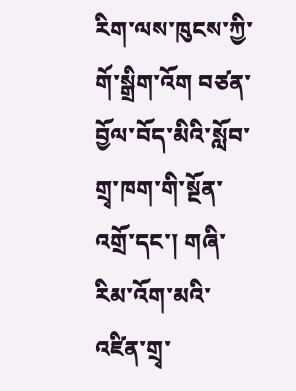རིག་ལས་ཁུངས་ཀྱི་གོ་སྒྲིག་འོག བཙན་བྱོལ་བོད་མིའི་སློབ་གྲྭ་ཁག་གི་སྔོན་འགྲོ་དང་། གཞི་རིམ་འོག་མའི་འཛིན་གྲྭ་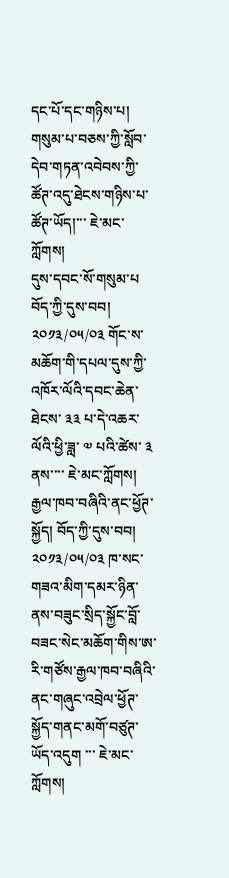དང་པོ་དང་གཉིས་པ། གསུམ་པ་བཅས་ཀྱི་སློབ་དེབ་གཏན་འབེབས་ཀྱི་ཚོཊ་འདུ་ཐེངས་གཉིས་པ་ཚོཊ་ཡོད།་་་ ཇེ་མང་ཀློགས།
དུས་དབང་སོ་གསུམ་པ བོད་ཀྱི་དུས་བབ། ༢༠༡༣/༠༥/༠༣ གོང་ས་མཆོག་གི་དཔལ་དུས་ཀྱི་འཁོར་ལོའི་དབང་ཆེན་ཐེངས་ ༣༣ པ་དེ་འཆར་ལོའི་ཕྱི་ཟླ་ ༧ པའི་ཚེས་ ༣ ནས་་་་ ཇེ་མང་ཀློགས།
རྒྱལ་ཁབ་བཞིའི་ནང་ཕྱོཊ་སྐྱོད། བོད་ཀྱི་དུས་བབ། ༢༠༡༣/༠༥/༠༣ ཁ་སང་གཟའ་མིག་དམར་ཉིན་ནས་བཟུང་སྲིད་སྐྱོང་བློ་བཟང་སེང་མཆོག་གིས་ཨ་རི་གཙོས་རྒྱལ་ཁབ་བཞིའི་ནང་གཞུང་འབྲེལ་ཕྱོཊ་སྐྱོད་གནང་མགོ་བཙུཊ་ཡོད་འདུག ་་་ ཇེ་མང་ཀློགས།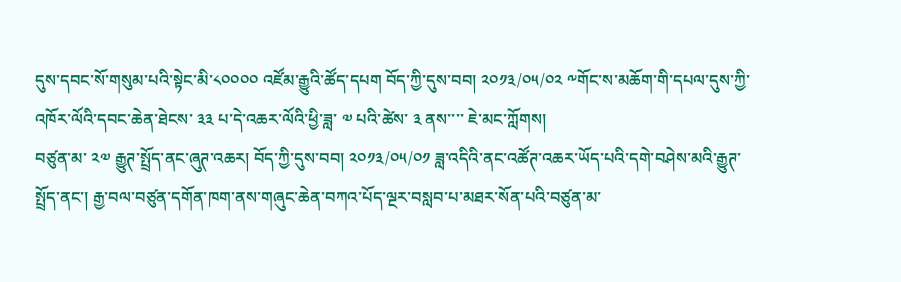དུས་དབང་སོ་གསུམ་པའི་སྟེང་མི་༨༠༠༠༠ འཛོམ་རྒྱུའི་ཚོད་དཔག བོད་ཀྱི་དུས་བབ། ༢༠༡༣/༠༥/༠༢ ༸གོང་ས་མཆོག་གི་དཔལ་དུས་ཀྱི་འཁོར་ལོའི་དབང་ཆེན་ཐེངས་ ༣༣ པ་དེ་འཆར་ལོའི་ཕྱི་ཟླ་ ༧ པའི་ཚེས་ ༣ ནས་་་་ ཇེ་མང་ཀློགས།
བཙུན་མ་ ༢༧ རྒྱུཊ་སྤྲོད་ནང་ཞུཊ་འཆར། བོད་ཀྱི་དུས་བབ། ༢༠༡༣/༠༥/༠༡ ཟླ་འདིའི་ནང་འཚོཊ་འཆར་ཡོད་པའི་དགེ་བཤེས་མའི་རྒྱུཊ་སྤྲོད་ནང་། རྒྱ་བལ་བཙུན་དགོན་ཁག་ནས་གཞུང་ཆེན་བཀའ་པོད་ལྔར་བསླབ་པ་མཐར་སོན་པའི་བཙུན་མ་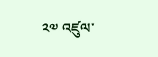༢༧ འཛུལ་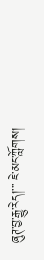ཞུཊ་བྱ་རྒྱུ་རེད།་་་ ཇེ་མང་ཀློགས།